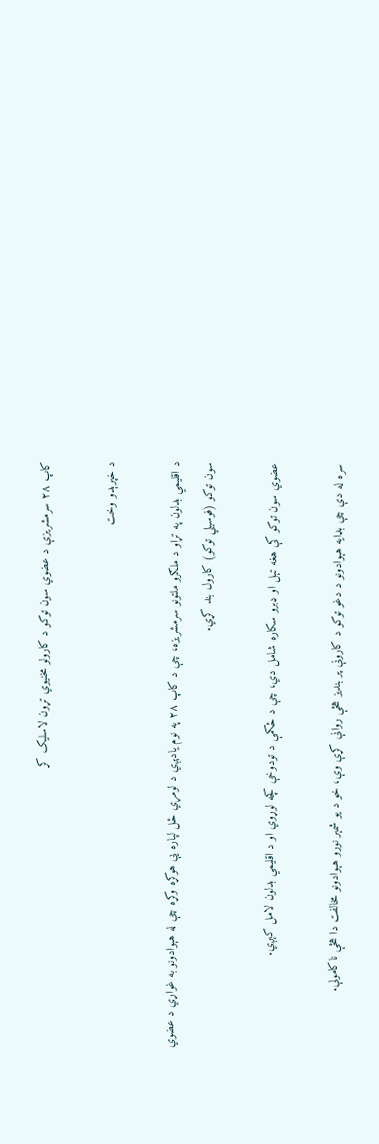کاپ ۲۸ سرمشریزې د عضوي سون توکو د کارولو مخنیوي تړون لاسلیک کړ

د خپرېدو وخت

د اقلیمي بدلون په تړاو د ملګرو ملتونو سرمشریزه، چې د کاپ ۲۸ په نوم یادېږي د لومړي‌ ځل لپاره یې هوکړه وکړه چې له هېوادونو به غواړي د عضوي سون توکو (فوسیلي توکو) کارول بند کړي.

عضوي سون توکو کې هغه تېل او ډبرو سکاره شامل دي‌، چې د ځکمې د تودوخې کچه لوړوي او د اقلیمي بدلون لامل کېږي.

سره له دې چې بډایه هېوادونو د دغو توکو د کارونې پر بندیز هڅې روانې کړې وې، خو د یو شمېر نورو هېوادونو مخالفت دا هڅې ناکامولې.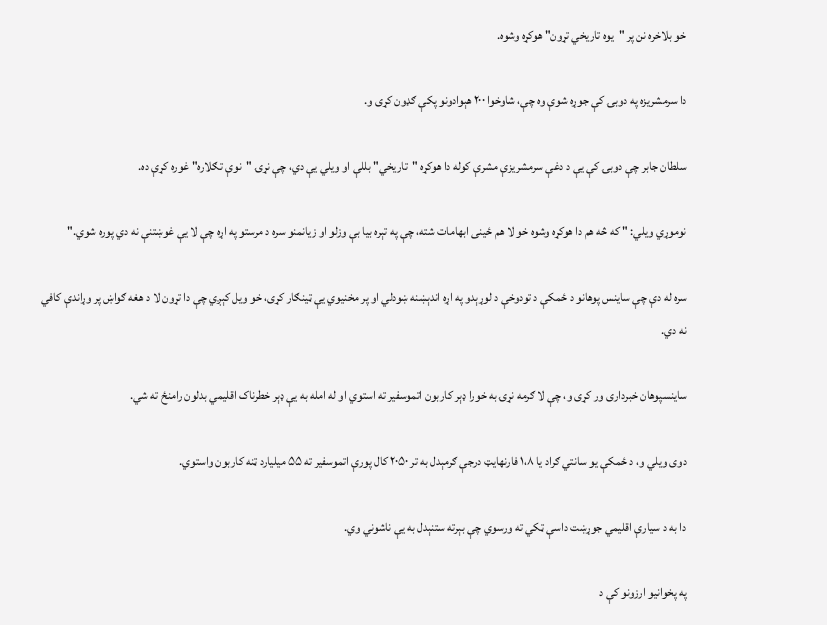خو بلاخره نن پر "یوه تاریخي تړون" هوکړه وشوه.

دا سرمشریزه په دوبۍ کې جوړه شوې وه چې، شاوخوا ۲۰۰ هېوادونو پکې ګډون کړی و.

سلطان جابر چې دوبۍ کې یې د دغې سرمشریزې مشرې کوله دا هوکړه "تاریخي" بللې او ویلي یې دي، چې نړۍ "نوې تګلاره" غوره کړې ده.

نوموړي ویلي: " که څه هم دا هوکړه وشوه خو لا هم ځينی ابهامات شته، چې په تېره بیا بې وزلو او زیانمنو سره د مرستو په اړه چې لا یې غوښتنې نه دي پوره شوي."

سره له دې چې ساینس پوهانو د ځمکې د تودوخې د لوړېدو په اړه اندېښنه ښودلي او پر مخنیوي یې ټینګار کړی، خو ویل کېږي چې دا تړون لا د هغه ګواښ پر وړاندې کافي نه دي.

ساینسپوهان خبرداری ور کړی و، چې لا ګرمه نړۍ به خورا ډېر کاربون اتموسفیر ته استوي او له امله به یې ډېر خطرناک اقلیمي بدلون رامنځ ته شي.

دوی ویلي و، د ځمکې یو سانتي ګراد یا ۱،۸ فارنهایټ درجې ګرمېدل به تر ۲۰۵۰ کال پورې اتموسفیر ته ۵۵ میلیارد ټنه کاربون واستوي.

دا به د سیارې اقلیمي جوړښت داسې ټکي ته ورسوي چې بېرته ستنېدل به یې ناشوني وي.

په پخوانیو ارزونو کې د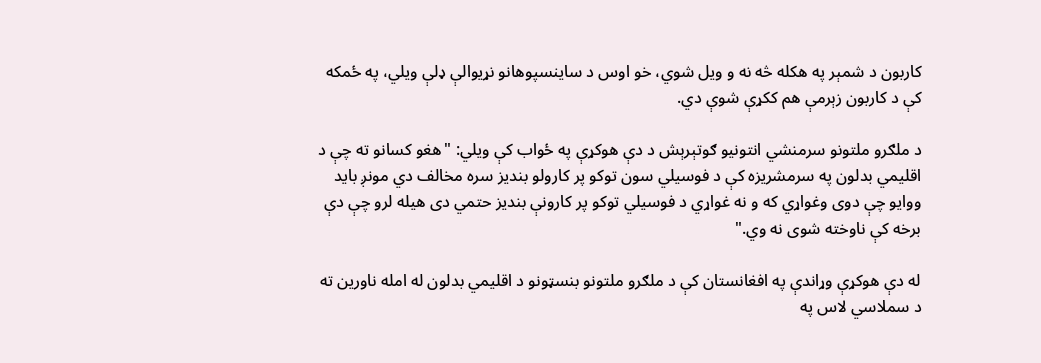کاربون د شمېر په هکله څه نه و ویل شوي، خو اوس د ساینسپوهانو نړیوالې ډلې ویلي، په ځمکه کې د کاربون زېرمې هم ککړې شوې دي.

د ملګرو ملتونو سرمنشي انتونیو ګوتېرېش د دې هوکړې په ځواب کې ویلي: "هغو کسانو ته چې د اقلیمي بدلون په سرمشریزه کې د فوسیلي سون توکو پر کارولو بندیز سره مخالف دي مونږ باید ووایو چې دوی وغواړي که و نه غواړي د فوسیلي توکو پر کارونې بندیز حتمي دی هیله لرو چې دې برخه کې ناوخته شوی نه وي."

له دې هوکړې وړاندې په افغانستان کې د ملګرو ملتونو بنسټونو د اقليمي بدلون له امله ناورین ته د سملاسي لاس په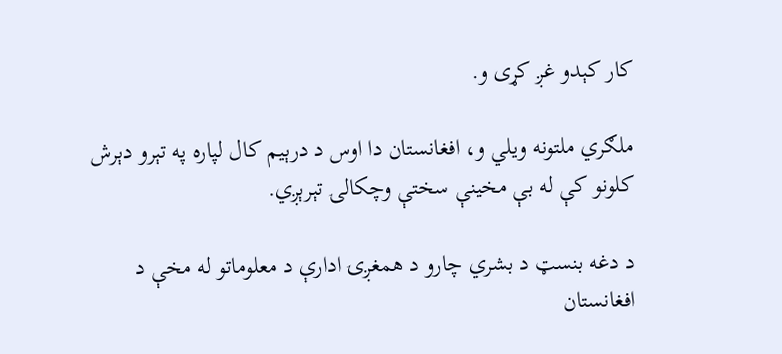کار کېدو غږ کړی و.

ملګري ملتونه ویلي و، افغانستان دا اوس د درېیم کال لپاره په تېرو دېرش کلونو کې له بې مخینې سختې وچکالۍ تېرېږي.

د دغه بنسټ د بشري چارو د همغږۍ ادارې د معلوماتو له مخې د افغانستان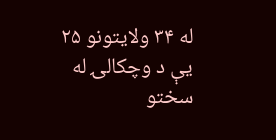له ۳۴ ولایتونو ۲۵ يې د وچکالۍ له سختو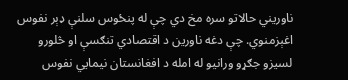ناوريني حالاتو سره مخ دي چې له پنځوس سلنې ډېر نفوس اغېزمنوي. چې دغه ناورین د اقتصادي تنګسې او څلورو لسیزو جګړو ورانیو له امله د افغانستان نیمايي نفوس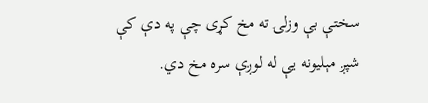سختې بې وزلۍ ته مخ کړی چې په دې کې شپږ مېلیونه يې له لوږې سره مخ دي.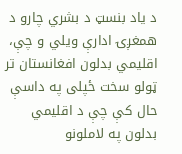د یاد بنسټ د بشري چارو د همغږۍ ادارې ویلي و چې، اقليمي بدلون افغانستان تر ټولو سخت ځپلی په داسې حال کې چې د اقليمي بدلون په لاملونو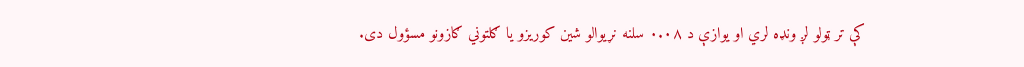کې تر ټولو لږ ونډه لري او یوازې د ۰.۰۸ سلنه نړیوالو شين کوریزو یا ګلتوني ګازونو مسؤول دی.